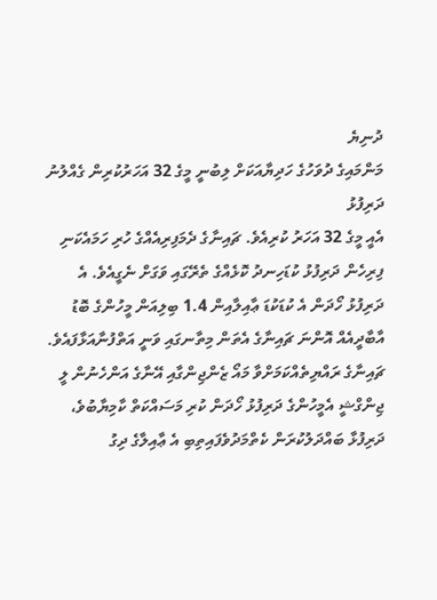ދުނިޔެ
މަންމައިގެ ދުވަހުގެ ހަދިޔާއަކަށް ލިބުނީ މީގެ 32 އަހަރުކުރިން ގެއްލުނު ދަރިފުޅު
އެއީ މީގެ 32 އަހަރު ކުރިއެވެ. ޗައިނާގެ ދެމަފިރިއެއްގެ ހުރި ހަމައެކަނި ފިރިހެން ދަރިފުޅު ކުޑަހިނދު ކޮޅެއްގެ ތެރޭގައި ވަގަށް ނެގީއެވެ. އެ ދަރިފުޅު ހޯދަން އެ ކުޑަކުޑަ ޢާއިލާއިން 1.4 ބިލިއަން މީހުންގެ ބޮޑު އާބާދީއެއް އޮންނަ ޗައިނާގެ އެތަން މިތާނގައި ވަނީ އަތްފުނާއަޅާފައެވެ.
ޗައިނާގެ ރައްޔިތެއްކަމަށްވާ މައޯ ޒެންޖިންގާއި އޭނާގެ އަންހެނުން ލީ ޖިންގްޝީ އެމީހުންގެ ދަރިފުޅު ހޯދަން ކުރި މަސައްކަތް ކާމިޔާބުވެ، ދަރިފުޅާ ބައްދަލުކުރަން ކެތްމަދުވެފައިތިބި އެ ޢާއިލާގެ ދިގު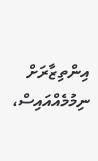އިންތިޒާރަށް ނިމުމެއްއައިސް،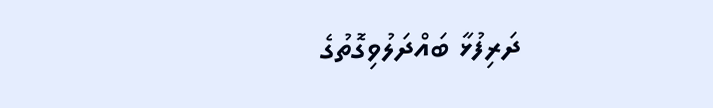ދަރިފުޅާ ބައްދަލުވިގޮތުގެ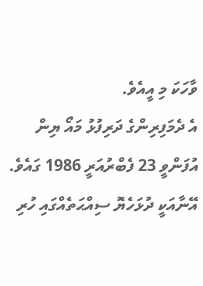ވާހަކަ މި އީއެވެ.
އެ ދެމަފިރިންގެ ދަރިފުޅު މައޯ ޔިން އުފަންވީ 23 ފެބްރުއަރީ 1986 ގައެވެ. އޭނާއަކީ ދުޅަހެޔޮ ސިއްޙަތެއްގައި ހުރި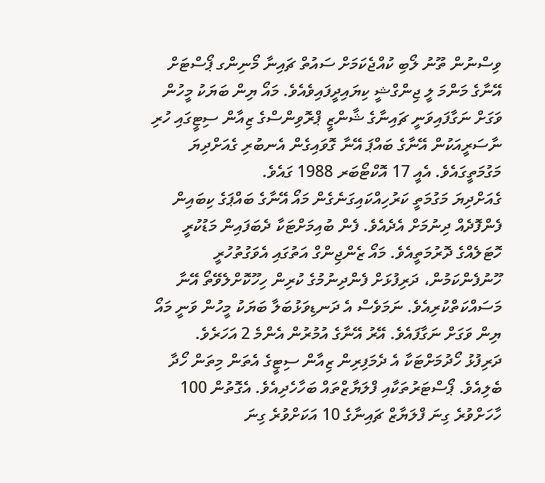ވިސްނުން ތޫނު ލޯބި ކުއްޖެކަމަށް ސައުތް ޗައިނާ މޯނިންގ ޕޯސްޓަށް އޭނާގެ މަންމަ ލީ ޖިންގްޝީ ކިޔައިދީފައިވެއެވެ. މައޯ ޔިން ބަޔަކު މީހުން ވަގަށް ނަގާފައިވަނީ ޗައިނާގެ ޝާންޒީ ޕްރޮވިންސްގެ ޒިއާން ސިޓީގައި ހުރި ނާސަރީއަކުން އޭނާގެ ބައްޕަ އޭނާ ގޮވައިގެން އެނބުރި ގެއަށްދިޔަ މަގުމަތީގައެވެ. އެއީ 17 އޮކްޓޯބަރ 1988 ގައެވެ.
ގެއަށްދިޔަ މަގުމަތީ ކަރުހިއްކައިގަނެގެން މައޯ އޭނާގެ ބައްޕަގެ ކިބައިން ފެންފޮދެއް ދިނުމަށް އެދެއެވެ. ފެން ބުއިމަށްޓަކާ ދެބަފައިން މަޑުކުރީ ހޮޓަލެއްގެ ދޮރުމަތީއެވެ. މައޯ ޒެންޖިންގް އަތުގައި އެވަގުތުހުރީ ހޫނުފެންކަމުން، ދަރިފުޅަށް ފެންދިނުމުގެ ކުރިން ހިހޫކޮށްލެވޭތޯ އޭނާ މަސައްކަތްކުރިއެވެ. ނަމަވެސް އެ ދަނޑިވަޅުބަލާ ބަޔަކު މީހުން ވަނީ މައޯ ޔިން ވަގަށް ނަގާފައެވެ. އޭރު އޭނާގެ އުމުރުން އެންމެ 2 އަހަރެވެ.
ދަރިފުޅު ހޯދުމަށްޓަކާ އެ ދެމަފިރިން ޒިއާން ސިޓީގެ އެތަން މިތަން ހޯދާ ބެލިއެވެ. ޕޯސްޓަރުތަކާއި ފްލަޔާޒްތައް ބަހާހެދިއެވެ. އެގޮތުން 100 ހާހަށްވުރެ ގިނަ ފްލަޔާޒް ޗައިނާގެ 10 އަކަށްވުރެ ގިނަ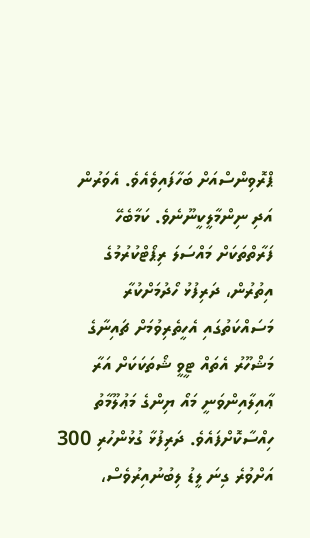ޕްރޮވިންސްއަށް ބަހާފައިވެއެވެ. އެވަރުން އަދި ނިންމާލީކީނޫނެވެ. ކަމާބެހޭ ފަރާތްތަކަށް މައްސަލަ ރިޕޯޓްކުރުމުގެ އިތުރުން، ދަރިފުޅު ހޯދުމަށްކުރާ މަސައްކަތުގައި އެހީތެރިވުމަށް ޗައިނާގެ މަޝްހޫރު އެތައް ޓީވީ ޝޯތަކަކަށް އަރާ ޢާއިލާއިންވަނީ މައޯ ޔިންގެ މަޢުލޫމާތު ހިއްސާކޮށްފައެވެ. ދަރިފުޅާ ގުޅުންހުރި 300 އަށްވުރެ ގިނަ ލީޑު ލިބުނުއިރުވެސް،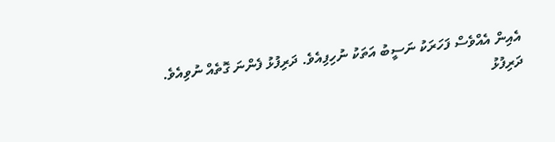އެއިން އެއްވެސް ފަހަރަކު ނަސީބު އަތަކު ނުހިފިއެވެ. ދަރިފުޅު ފެންނަ ގޮތެއް ނުވިއެވެ.
ދަރިފުޅު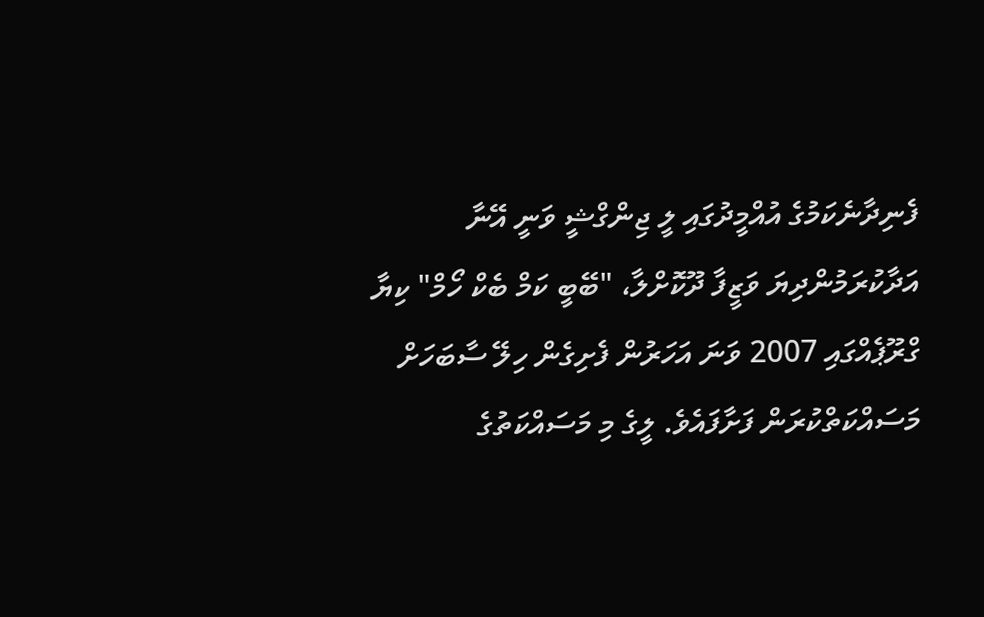ފެނިދާނެކަމުގެ އުއްމީދުގައި ލީ ޖިންގްޝީ ވަނީ އޭނާ އަދާކުރަމުންދިޔަ ވަޒީފާ ދޫކޮށްލާ، "ބޭބީ ކަމް ބެކް ހޯމް" ކިޔާ ގްރޫޕެއްގައި 2007 ވަނަ އަހަރުން ފެށިގެން ހިލޭ ސާބަހަށް މަސައްކަތްކުރަން ފަށާފައެވެ. ލީގެ މި މަސައްކަތުގެ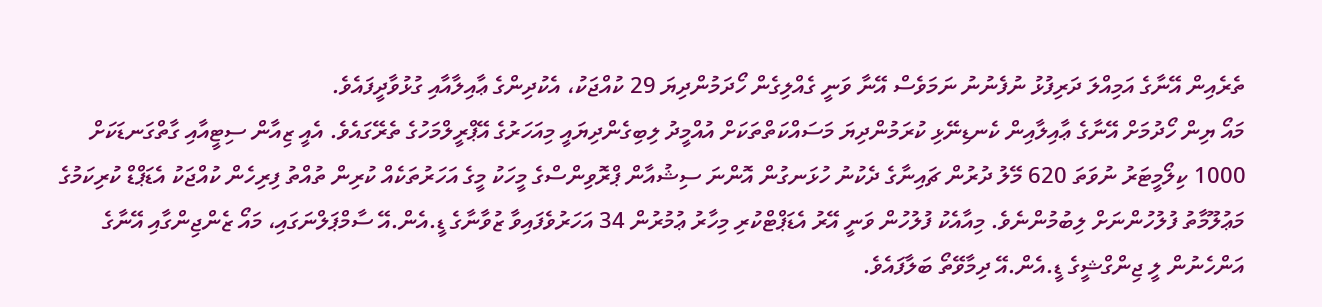ތެރެއިން އޭނާގެ އަމިއްލަ ދަރިފުޅު ނުފެނުނު ނަމަވެސް އޭނާ ވަނީ ގެއްލިގެން ހޯދަމުންދިޔަ 29 ކުއްޖަކު، އެކުދިންގެ ޢާއިލާއާއި ގުޅުވާދީފައެވެ.
މައޯ ޔިން ހޯދުމަށް އޭނާގެ ޢާއިލާއިން ކެނޑިނޭޅި ކުރަމުންދިޔަ މަސައްކަތްތަކަށް އުއްމީދު ލިބިގެންދިޔައީ މިއަހަރުގެ އޭޕްރީލްމަހުގެ ތެރޭގައެވެ. އެއީ ޒިއާން ސިޓީއާއި ގާތްގަނޑަކަށް 1000 ކިލޯމީޓަރު ނުވަތަ 620 މޭލު ދުރުން ޗައިނާގެ ދެކުނު ހުޅަނގުން އޮންނަ ސިޝުއާން ޕްރޮވިންސްގެ މީހަކު މީގެ އަހަރުތަކެއް ކުރިން ތުއްތު ފިރިހެން ކުއްޖަކު އެޑަޕްޑް ކުރިކަމުގެ މަޢުލޫމާތު ފުލުހުންނަށް ލިބުމުންނެވެ. މިއާއެކު ފުލުހުން ވަނީ އޭރު އެޑަޕްޓްކުރި މިހާރު ޢުމުރުން 34 އަހަރުވެފައިވާ ޒުވާނާގެ ޑީ.އެން.އޭ ސާމްޕަލްނަގައި، މައޯ ޒެންޖިންގާއި އޭނާގެ އަންހެނުން ލީ ޖިންގްޝީގެ ޑީ.އެން.އޭ ދިމާވޭތޯ ބަލާފައެވެ.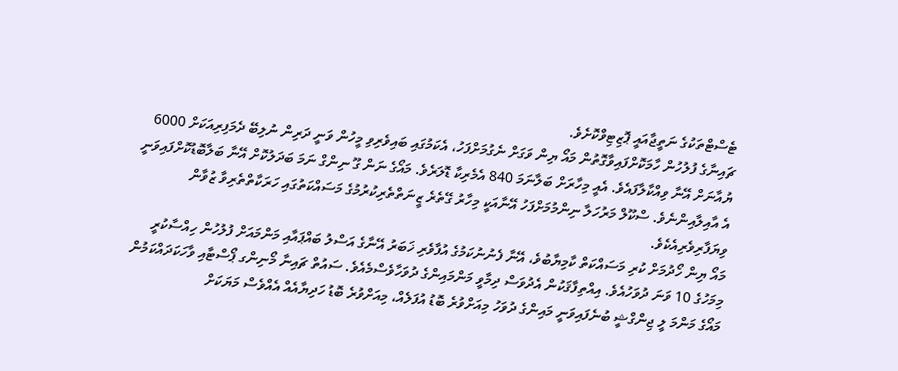ޓެސްޓްތަކުގެ ނަތީޖާއައީ ޕޮޒިޓިވްކޮށެވެ.
ޗައިނާގެ ފުލުހުން ހާމަކޮށްފައިވާގޮތުން މައޯ ޔިން ވަގަށް ނެގުމަށްފަހު، އެކަމުގައި ބައިވެރިވި މީހުން ވަނީ ދަރިން ނުލިބޭ ދެމަފިރިއަކަށް 6000 ޔުއާނަށް އޭނާ ވިއްކާލާފައެވެ. އެއީ މިހާރަށް ބަލާނަމަ 840 އެމެރިކާ ޑޮލަރެވެ. މައޯގެ ނަން ގޫ ނިންގް ނަމަ ބަދަލުކޮށް އޭނާ ބަލާބޮޑުކޮށްފައިވަނީ އެ އާއިލާއިންނެވެ. ސްކޫލް މަރުހަލާ ނިންމުމަށްފަހު އޭނާއަކީ މިހާރު ގޭތެރެ ޒީނަތްތެރިކުރުމުގެ މަސައްކަތުގައި ހަރަކާތްތެރިވާ ޒުވާން ވިޔަފާރިވެރިއެކެވެ.
މައޯ ޔިން ހޯދުމަށް ކުރި މަސައްކަތް ކާމިޔާބުވެ، އޭނާ ފެނުނުކަމުގެ އުފާވެރި ޚަބަރު އޭނާގެ އަސްލު ބައްޕައާއި މަންމައަށް ފުލުހުން ހިއްސާކުރީ މިމަހުގެ 10 ވަނަ ދުވަހުއެވެ. އިއްތިފާޤަކުން އެދުވަސް ދިމާވީ މަންމައިންގެ ދުވަހާވެސްމެއެވެ. ސައުތް ޗައިނާ މޯނިންގ ޕޯސްޓާއި ވާހަކަދައްކަމުން މައޯގެ މަންމަ ލީ ޖިންގްޝީ ބުނެފައިވަނީ މައިންގެ ދުވަހު މިއަށްވުރެ ބޮޑު އުފަލެއް، މިއަށްވުރެ ބޮޑު ހަދިޔާއެއް އެއްވެސް މަޔަކަށް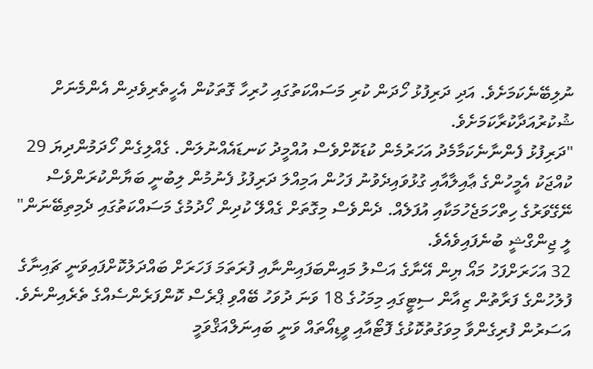ނުލިބޭނެކަމަށެވެ. އަދި ދަރިފުޅު ހޯދަން ކުރި މަސައްކަތުގައި ހުރިހާ ގޮތަކުން އެހީތެރިވެދިން އެންމެނަށް ޝުކުރުއަދާކުރާކަމަށެވެ.
"ދަރިފުޅު ފެންނާނެކަމާމެދު އަހަރުމެން ކުޑަކޮށްވެސް އުއްމީދު ކަނޑައެއްނުލަން. ގެއްލިގެން ހޯދަމުންދިޔަ 29 ކުއްޖަކު އެމީހުންގެ ޢާއިލާއާއި ގުޅުވައިދެވުނު ފަހުން އަމިއްލަ ދަރިފުޅު ފެނުމުން ލިބުނީ ބަޔާންކުރަންވެސް ނޭގޭވަރުގެ ހިތްހަމަޖެހުމަކާއި އުފަލެއް. ދެންވެސް މިގޮތަށް ގެއްލޭ ކުދިން ހޯދުމުގެ މަސައްކަތުގައި ދެމިތިބޭނަން" ލީ ޖިންގްޝީ ބުނެފައިވެއެވެ.
32 އަހަރަށްފަހު މައޯ ޔިން އޭނާގެ އަސްލު މައިންބަފައިންނާއި ފުރަތަމަ ފަހަރަށް ބައްދަލުކޮށްފައިވަނީ ޗައިނާގެ ފުލުހުންގެ ފަރާތުން ޒިއާން ސިޓީގައި މިމަހުގެ 18 ވަނަ ދުވަހު ބޭއްވި ޕްރެސް ކޮންފަރެންސެއްގެ ތެރެއިންނެވެ. އަސަރުން ފުރިގެންވާ މިވަގުތުކޮޅުގެ ފޮޓޯއާއި ވީޑިއޯތައް ވަނީ ބައިނަލްއަޤްވަމީ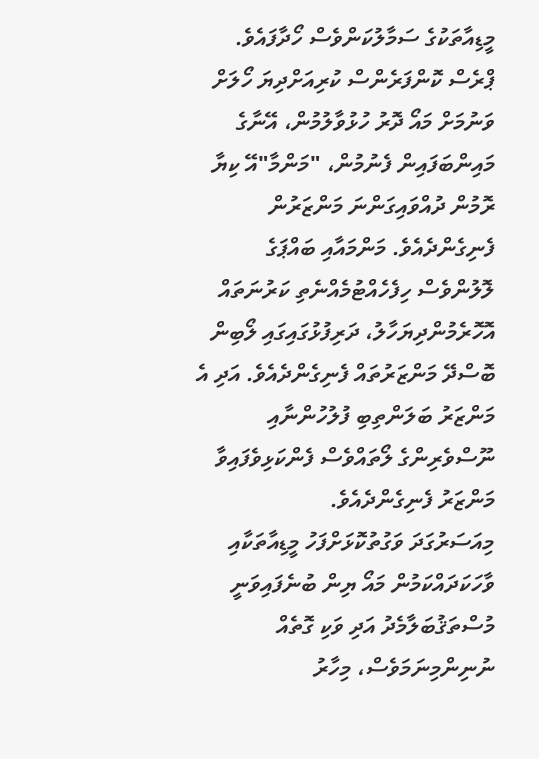މީޑިއާތަކުގެ ސަމާލުކަންވެސް ހޯދާފައެވެ.
ޕްރެސް ކޮންފަރެންސް ކުރިއަށްދިޔަ ހޯލަށް ވަނުމަށް މައޯ ދޮރު ހުޅުވާލުމުން، އޭނާގެ މައިންބަފައިން ފެނުމުން، "މަންމާ"އޭ ކިޔާ ރޮމުން ދުއްވައިގަންނަ މަންޒަރުން ފެނިގެންދެއެވެ. މަންމައާއި ބައްޕަގެ ލޮލުންވެސް ހިފެހެއްޓުމެއްނެތި ކަރުނަތައް އޮހޮރެމުންދިޔަހާލު، ދަރިފުޅުގައިގައި ލޯބިން ބޮސްދޭ މަންޒަރުތައް ފެނިގެންދެއެވެ. އަދި އެ މަންޒަރު ބަލަންތިބި ފުލުހުންނާއި ނޫސްވެރިންގެ ލޯތައްވެސް ފެންކަޅިވެފައިވާ މަންޒަރު ފެނިގެންދެއެވެ.
މިއަސަރުގަދަ ވަގުތުކޮޅަށްފަހު މީޑިއާތަކާއި ވާހަކަދައްކަމުން މައޯ ޔިން ބުނެފައިވަނީ މުސްތަޤުބަލާމެދު އަދި ވަކި ގޮތެއް ނުނިންމިނަމަވެސް، މިހާރު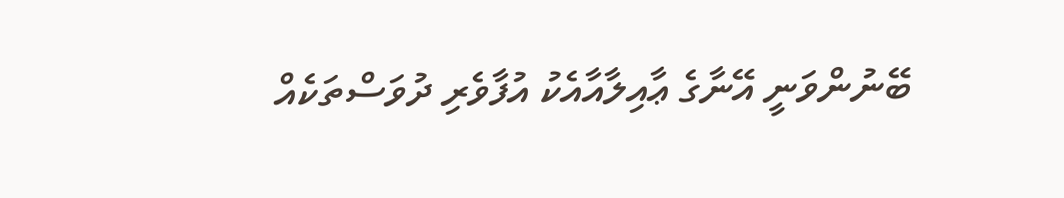ބޭނުންވަނީ އޭނާގެ ޢާއިލާއާއެކު އުފާވެރި ދުވަސްތަކެއް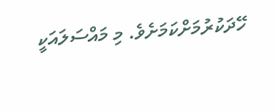ހޭދަކުރުމަށްކަމަށެވެ. މި މައްސަލައަކީ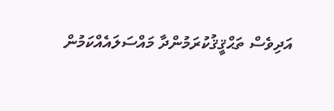އަދިވެސް ތަޙްޤީޤުކުރަމުންދާ މައްސަލައެއްކަމުން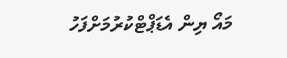މައޯ ޔިން އެޑަޕްޓްކުރުމަށްފަހު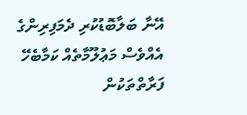އޭނާ ބަލާބޮޑުކުރި ދެމަފިރިންގެ އެއްވެސް މަޢުލޫމާތެއް ކަމާބެހޭ ފަރާތްތަކުން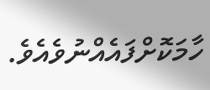ހާމަކޮށްފައެއްނުވެއެވެ.